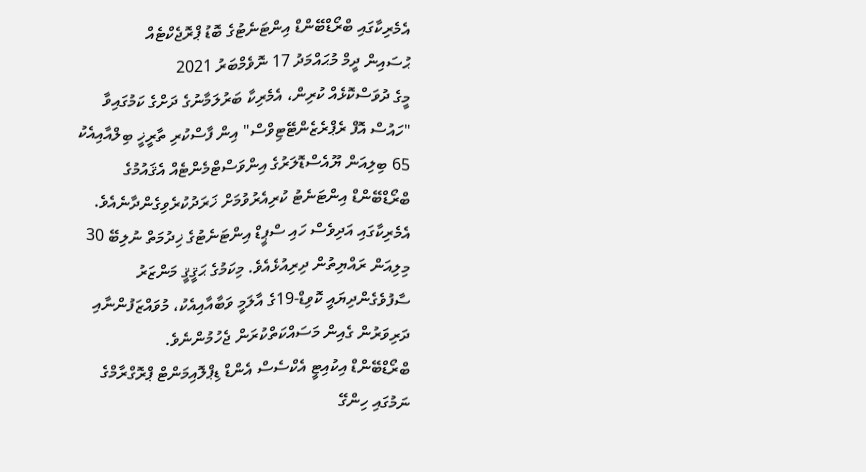އެމެރިކާގައި ބްރޯޑްބޭންޑް އިންޓަނެޓުގެ ބޮޑު ޕްރޮޖެކްޓެއް
ޙުސައިން ދީމް މުޙައްމަދު 17 ނޮވެމްބަރު 2021
މީގެ ދުވަސްކޮޅެއް ކުރިން، އެމެރިކާ ބަރުލަމާނުގެ ދަށްގެ ކަމުގައިވާ "ހައުސް އޮފް ރެޕްރެޒެންޓޭޓިވްސް" އިން ފާސްކުރި ތާރީޚީ ބިލްއާއިއެކު 65 ބިލިއަން ޔޫއެސްޑޮލަރުގެ އިންވަސްޓްމެންޓެއް އެޤައުމުގެ ބްރޯޑްބޭންޑް އިންޓަނެޓު ކުރިއެރުވުމަށް ޚަރަދުކުރެވިގެންދާނެއެވެ.
އެމެރިކާގައި އަދިވެސް ހައި ސްޕީޑް އިންޓަނެޓުގެ ޚިދުމަތް ނުލިބޭ 30 މިލިއަން ރައްޔިތުން ދިރިއުޅެއެވެ. މިކަމުގެ ޙަޤީޤީ މަންޒަރު ސާފުވެގެންދިޔައީ ކޮވިޑް-19ގެ އާލަމީ ވަބާއާއިއެކު، މުވައްޒަފުންނާއި ދަރިވަރުން ގެއިން މަސައްކަތްކުރަން ޖެހުމުންނެވެ.
ބްރޯޑްބޭންޑް އިކުއިޓީ އެކްސެސް އެންޑް ޑިޕްލޮއިމަންޓް ޕްރޮގްރާމްގެ ނަމުގައި ހިންގޭ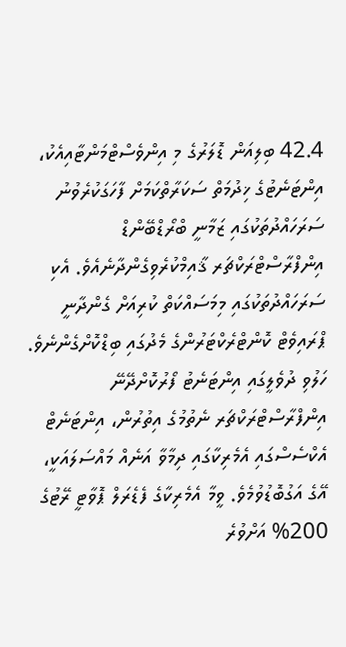42.4 ބިލިއަން ޑޮލަރުގެ މި އިންވެސްޓްމަންޓާއިއެކު، އިންޓަނެޓުގެ ޚިދުމަތް ސަކަރާތްކަމަށް ފާހަގަކުރެވުނު ސަރަހައްދުތަކުގައި ޒަމާނީ ބްރޯޑްބޭންޑް އިންފްރާސްޓްރަކްޗަރ ޤާއިމްކުރެވިގެންދާނެއެވެ. އެކި ސަރަހައްދުތަކުގައި މިމަސައްކަތް ކުރިއަށް ގެންދާނީ ޕްރައިވެޓް ކޮންޓްރެކްޓަރުންގެ މެދުގައި ބިޑްކޮށްގެންނެވެ.
ހަލުވި ދުވެލީގައި އިންޓަނެޓު ފޯރުކޮށްދޭނޭ އިންފްރާސްޓްރަކްޗަރ ނެތުމުގެ އިތުރުން، އިންޓަނެޓް އެކްސެސްގައި އެމެރިކާގައި ދިމާވާ އަނެއް މައްސަލައަކީ، އޭގެ އަގުބޮޑުވުމެވެ. ވީމާ އެމެރިކާގެ ފެޑެރަލް ޕޮވާޓީ ރޭޓުގެ 200% އަށްވުރެ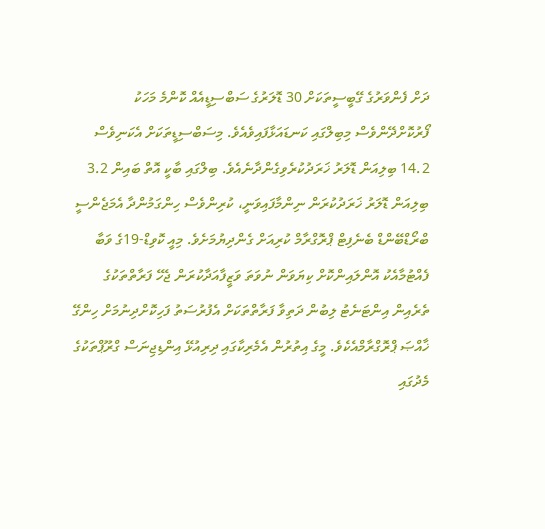ދަށް ފެންވަރުގެ ގޭބީސީތަކަށް 30 ޑޮލަރުގެ ސަބްސިޑީއެއް ކޮންމެ މަހަކު ފޯރުކޮށްދޭންވެސް މިބިލްގައި ކަނޑައަޅާފައިވެއެވެ. މިސަބްސިޑީތަކަށް އެކަނިވެސް 14.2 ބިލިއަން ޑޮލަރު ޚަރަދުކުރެވިގެންދާނެއެވެ. ބިލްގައި ބާކީ އޮތް ބައިން 3.2 ބިލިއަން ޑޮލަރު ޚަރަދުކުރަން ނިންމާފައިވަނީ، ކުރިންވެސް ހިންގަމުންދާ އެމަޖެންސީ ބްރޯޑްބޭންޑް ބެނެފިޓް ޕްރޮގްރާމް ކުރިއަށް ގެންދިޔުމަށެވެ. މިއީ ކޮވިޑް-19ގެ ވަބާ ފެއްޓުމާއެކު އޮންލައިންކޮށް ކިޔަވަން ނުވަތަ ވަޒީފާއަދާކުރަން ޖެހޭ ފަރާތްތަކުގެ ތެރެއިން އިންޓަނެޓު ލިބުން ދަތިވާ ފަރާތްތަކަށް އެފުރުސަތު ފަހިކޮށްދިނުމަށް ހިންގޭ ޚާއްޞަ ޕްރޮގްރާމްއެކެވެ. މީގެ އިތުރުން އެމެރިކާގައި ދިރިއުޅޭ އިންޑިޖިނަސް ގްރޫޕްތަކުގެ މެދުގައި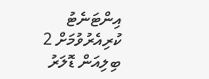އިންޓަނެޓު ކުރިއެރުވުމަށް 2 ބިލިއަން ޑޮލަރު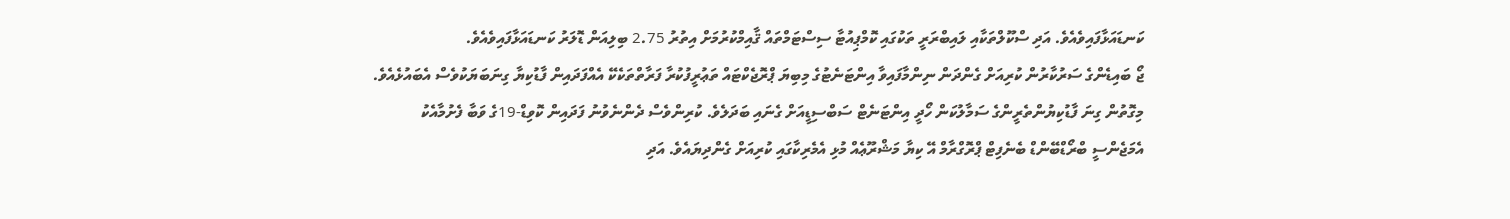ކަނޑައަޅާފައިވެއެވެ. އަދި ސްކޫލްތަކާއި ލައިބްރަރީ ތަކުގައި ކޮމްޕިއުޓާ ސިސްޓަމްތައް ޤާއިމްކުރުމަށް އިތުރު 2.75 ބިލިއަން ޑޮލަރު ކަނޑައަޅާފައިވެއެވެ.
ޖޯ ބައިޑެންގެ ސަރުކާރުން ކުރިއަށް ގެންދަން ނިންމާފައިވާ އިންޓަނެޓުގެ މިބިޔަ ޕްރޮޖެކްޓައް ތަޢުރީފުކުރާ ފަރާތްތަކެކޭ އެއްފަދައިން ފާޑުކިޔާ ގިނަބަޔަކުވެސް އެބައުޅެއެވެ. މިގޮތުން ގިނަ ފާޑުކިޔުންތެރީންގެ ސަމާލުކަން ހޯދީ އިންޓަނެޓް ސަބްސިޑީއަށް ގެނައި ބަދަލެވެ. ކުރިންވެސް ދެންނެވުނު ފަދައިން ކޮވިޑް-19ގެ ވަބާ ފެށުމާއެކު އެމަޖެންސީ ބްރޯޑްބޭންޑް ބެނެފިޓް ޕްރޮގްރާމް އޭ ކިޔާ މަޝްރޫޢެއް މުޅި އެމެރިކާގައި ކުރިއަށް ގެންދިޔައެވެ. އަދި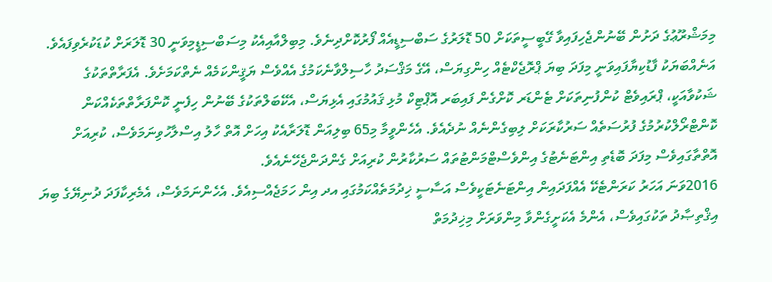މިމަޝްރޫޢުގެ ދަށުން ބޭނުންޖެހިފައިވާ ގޭބީސީތަކަށް 50 ޑޮލަރުގެ ސަބްސިޑީއެއް ފޯރުކޮށްދިނެވެ. މިބިލްއާއިއެކު މިސަބްސިޑީމިވަނީ 30 ޑޮލަރަށް ކުޑަކުރެވިފައެވެ. އަނެއްބަޔަކު ފާޑުކިޔާފައިވަނީ މިފަދަ ބިޔަ ޕްރޮޖެކްޓެއް ހިންގިޔަސް، އޭގެ މަޤްސަދު ހާސިލްވާނެކަމުގެ އެއްވެސް ޔަޤީންކަމެއް ނެތްކަމަށެވެ. އެފަރާތްތަކުގެ ޝަކުވާއަކީ، ޕްރައިވެޓް ކުންފުނިތަކަށް ޓެންޑަރ ކޮށްގެން ފައިބަރ އޮޕްޓިކް މުޅި ޤައުމުގައި އެޅިޔަސް، އެކޭބަލްތަކުގެ ބޭނުން ހިފެނީ ކޮންފަރާތްތަކެއްކަން ކޮންޓްރޯލްކުރުމުގެ ފުރުސަތެއް ސަރުކާރަކަށް ލިބިގެންނެއް ނުދެއެވެ. އެހެންވީމާ މި65 ބިލިއަން ޑޮލަރާއެކު އިހަށް އޮތް ހާލު އިސްލާހުވިނަމަވެސް، ކުރިއަށް އޮތްތާގައިވެސް މިފަދަ ބޮޑެތި އިންޓަނެޓުގެ އިންވެސްޓްމަންޓުތައް ސަރުކާރުން ކުރިއަށް ގެންދަންޖެހޭނެއެވެ.
2016ވަނަ އަހަރު ކަރަންޓެކޭ އެއްފަދައިން އިންޓަނެޓަކީވެސް އަސާސީ ޚިދުމަތެއްކަމުގައި އދ އިން ހަމަޖެއްސިއެވެ. އެހެންނަމަވެސް، އެމެރިކާފަދަ ދުނިޔޭގެ ބިޔަ އިޤްތިޞާދު ތަކުގައިވެސް، އެންމެ އެކަށީގެންވާ މިންވަރަށް މިޚިދުމަތް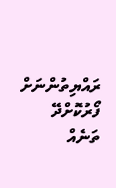ރައްޔިތުންނަށް ފޯރުކޮށްދޭ ތަނެއް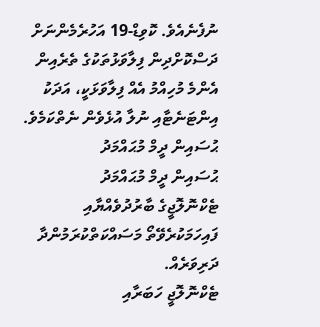ނުފެނެއެވެ. ކޮވިޑް-19 އަހުރެމެންނަށް ދަސްކޮށްދިން ފިލާވަޅުތަކުގެ ތެރެއިން އެންމެ މުހިއްމު އެއް ފިލާވަޅަކީ، އަދަކު އިންޓަނެޓާއި ނުލާ އުޅެވެން ނެތްކަމެވެ.
ޙުސައިން ދީމް މުޙައްމަދު
ޙުސައިން ދީމް މުޙައްމަދު
ޓެކްނޮލޮޖީގެ ބާރުދުވެއްޔާއި ފައިހަމަކުރެވޭތޯ މަސައްކަތްކުރަމުންދާ ދަރިވަރެއް.
ޓެކްނޮލޮޖީ ހަބަރާއި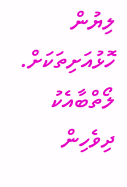ލިޔުން ހޮޅުއަށިތަކަށް.
ލޯތްބާއެކު ދިވެހިން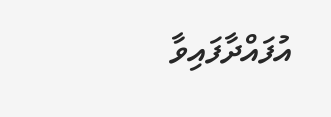އުފައްދާފައިވާ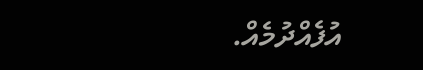އުފެއްދުމެއް.